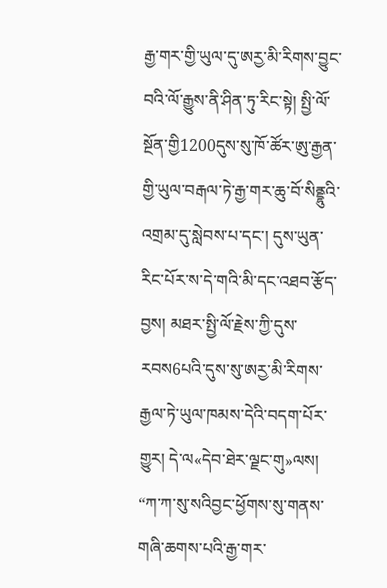རྒྱ་གར་གྱི་ཡུལ་དུ་ཨརྱ་མི་རིགས་བྱུང་བའི་ལོ་རྒྱུས་ནི་ཤིན་ཏུ་རིང་སྟེ། སྤྱི་ལོ་སྔོན་གྱི1200དུས་སུ་ཁོ་ཚོར་ཨུ་རྒྱན་གྱི་ཡུལ་བརྒལ་ཏེ་རྒྱ་གར་ཆུ་བོ་སིནྡྷུའི་འགྲམ་དུ་སླེབས་པ་དང་། དུས་ཡུན་རིང་པོར་ས་དེ་གའི་མི་དང་འཐབ་རྩོད་བྱས། མཐར་སྤྱི་ལོ་རྗེས་ཀྱི་དུས་རབས6པའི་དུས་སུ་ཨརྱ་མི་རིགས་རྒྱལ་ཏེ་ཡུལ་ཁམས་དེའི་བདག་པོར་གྱུར། དེ་ལ«དེབ་ཐེར་ལྗང་གུ»ལས། “ཀ་ཀ་སུ་སའིབྱང་ཕྱོགས་སུ་གནས་གཞི་ཆགས་པའི་རྒྱ་གར་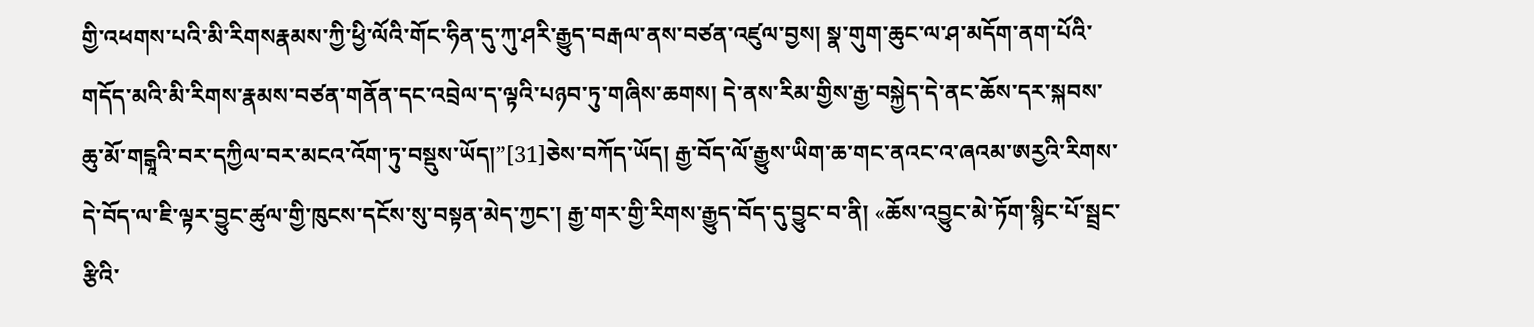གྱི་འཕགས་པའི་མི་རིགསརྣམས་ཀྱི་ཕྱི་ལོའི་གོང་ཧིན་དུ་ཀུ་ཤརི་རྒྱུད་བརྒལ་ནས་བཙན་འཛུལ་བྱས། སྣ་གུག་ཆུང་ལ་ཤ་མདོག་ནག་པོའི་གདོད་མའི་མི་རིགས་རྣམས་བཙན་གནོན་དང་འབྲེལ་ད་ལྟའི་པཉབ་ཏུ་གཞིས་ཆགས། དེ་ནས་རིམ་གྱིས་རྒྱ་བསྐྱེད་དེ་ནང་ཆོས་དར་སྐབས་ཆུ་མོ་གངྒཱའི་བར་དཀྱིལ་བར་མངའ་འོག་ཏུ་བསྡུས་ཡོད།”[31]ཅེས་བཀོད་ཡོད། རྒྱ་བོད་ལོ་རྒྱུས་ཡིག་ཆ་གང་ནའང་འ་ཞའམ་ཨརྱའི་རིགས་དེ་བོད་ལ་ཇི་ལྟར་བྱུང་ཚུལ་གྱི་ཁུངས་དངོས་སུ་བསྟན་མེད་ཀྱང་། རྒྱ་གར་གྱི་རིགས་རྒྱུད་བོད་དུ་བྱུང་བ་ནི། «ཆོས་འབྱུང་མེ་ཏོག་སྙིང་པོ་སྦྲང་རྩིའི་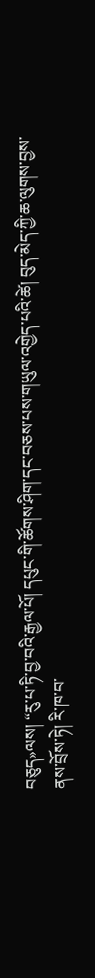བཅུད»ལས། “རུ་པ་ཏི་བྱ་བའི་རྒྱལ་པོ། དཔུང་གི་ཚོགས་ཤིག་དང་བཅས་པས་གཡུལ་འགྱེད་པའི་ཚེ། བུད་མེད་ཀྱི་ཆ་ལུགས་བྱས་ནས་བྲོས་ཏེ། རི་ཁ་བ་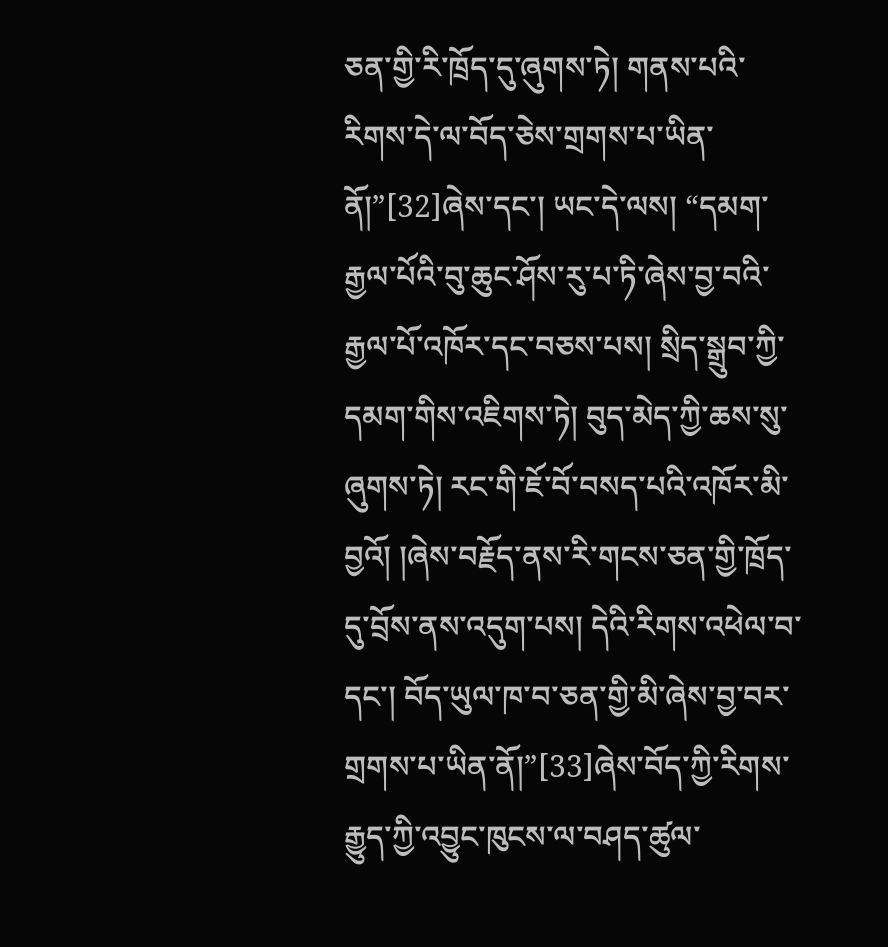ཅན་གྱི་རི་ཁྲོད་དུ་ཞུགས་ཏེ། གནས་པའི་རིགས་དེ་ལ་བོད་ཅེས་གྲགས་པ་ཡིན་ནོ།”[32]ཞེས་དང་། ཡང་དེ་ལས། “དམག་རྒྱལ་པོའི་བུ་ཆུང་ཤོས་རུ་པ་ཏི་ཞེས་བྱ་བའི་རྒྱལ་པོ་འཁོར་དང་བཅས་པས། སྲིད་སྒྲུབ་ཀྱི་དམག་གིས་འཇིགས་ཏེ། བུད་མེད་ཀྱི་ཆས་སུ་ཞུགས་ཏེ། རང་གི་ཇོ་བོ་བསད་པའི་འཁོར་མི་བྱའོ། །ཞེས་བརྗོད་ནས་རི་གངས་ཅན་གྱི་ཁྲོད་དུ་བྲོས་ནས་འདུག་པས། དེའི་རིགས་འཕེལ་བ་དང་། བོད་ཡུལ་ཁ་བ་ཅན་གྱི་མི་ཞེས་བྱ་བར་གྲགས་པ་ཡིན་ནོ།”[33]ཞེས་བོད་ཀྱི་རིགས་རྒྱུད་ཀྱི་འབྱུང་ཁུངས་ལ་བཤད་ཚུལ་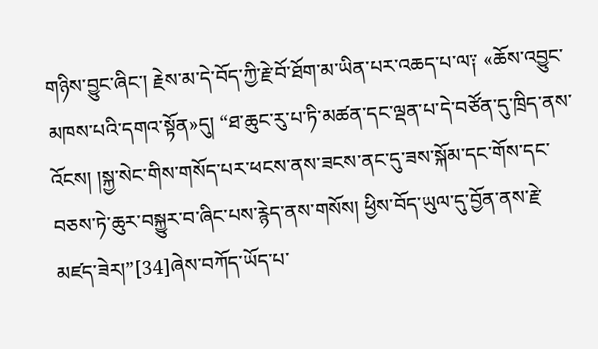གཉིས་བྱུང་ཞིང་། རྗེས་མ་དེ་བོད་ཀྱི་རྗེ་བོ་ཐོག་མ་ཡིན་པར་འཆད་པ་ལ༑ «ཆོས་འབྱུང་མཁས་པའི་དགའ་སྟོན»དུ། “ཐ་ཆུང་རུ་པ་ཏི་མཚན་དང་ལྡན་པ་དེ་བཙོན་དུ་ཁྲིད་ནས་འོངས། །སྐྱ་སེང་གིས་གསོད་པར་ཕངས་ནས་ཟངས་ནང་དུ་ཟས་སྐོམ་དང་གོས་དང་བཅས་ཏེ་ཆུར་བསྐྱུར་བ་ཞིང་པས་རྙེད་ནས་གསོས། ཕྱིས་བོད་ཡུལ་དུ་བྱོན་ནས་རྗེ་མཛད་ཟེར།”[34]ཞེས་བཀོད་ཡོད་པ་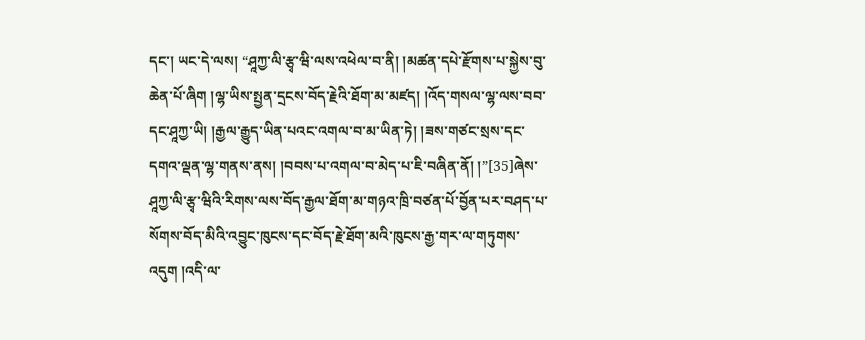དང་། ཡང་དེ་ལས། “ཤཱཀྱ་ལི་རྩྭ་ཝི་ལས་འཕེལ་བ་ནི། །མཚན་དཔེ་རྫོགས་པ་སྐྱེས་བུ་ཆེན་པོ་ཞིག །ལྷ་ཡིས་སྤྱན་དྲངས་བོད་རྗེའི་ཐོག་མ་མཛད། །འོད་གསལ་ལྷ་ལས་བབ་དང་ཤཱཀྱ་ཡི། །རྒྱལ་རྒྱུད་ཡིན་པའང་འགལ་བ་མ་ཡིན་ཏེ། །ཟས་གཙང་སྲས་དང་དགའ་ལྡན་ལྷ་གནས་ནས། །བབས་པ་འགལ་བ་མེད་པ་ཇི་བཞིན་ནོ། །”[35]ཞེས་ཤཱཀྱ་ལི་རྩྭ་ཝིའི་རིགས་ལས་བོད་རྒྱལ་ཐོག་མ་གཉའ་ཁྲི་བཙན་པོ་བྱོན་པར་བཤད་པ་སོགས་བོད་མིའི་འབྱུང་ཁུངས་དང་བོད་རྗེ་ཐོག་མའི་ཁུངས་རྒྱ་གར་ལ་གཏུགས་འདུག །འདི་ལ་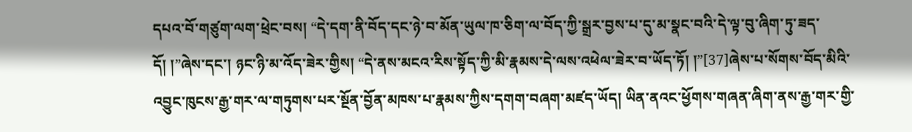དཔའ་བོ་གཙུག་ལག་ཕྲེང་བས། “དེ་དག་ནི་བོད་དང་ཉེ་བ་མོན་ཡུལ་ཁ་ཅིག་ལ་བོད་ཀྱི་སྒྲར་བྱས་པ་དུ་མ་སྣང་བའི་དེ་ལྟ་བུ་ཞིག་ཏུ་ཟད་དོ། །”ཞེས་དང་། ཉང་ཉི་མ་འོད་ཟེར་གྱིས། “དེ་ནས་མངའ་རིས་སྟོད་ཀྱི་མི་རྣམས་དེ་ལས་འཕེལ་ཟེར་བ་ཡོད་ཏོ། །”[37]ཞེས་པ་སོགས་བོད་མིའི་འབྱུང་ཁུངས་རྒྱ་གར་ལ་གཏུགས་པར་སྔོན་བྱོན་མཁས་པ་རྣམས་ཀྱིས་དགག་བཞག་མཛད་ཡོད། ཡིན་ནའང་ཕྱོགས་གཞན་ཞིག་ནས་རྒྱ་གར་གྱི་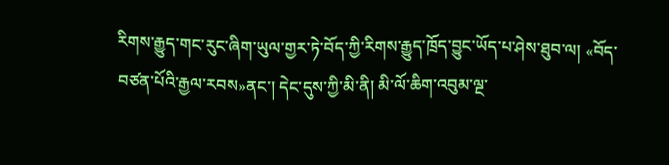རིགས་རྒྱུད་གང་རུང་ཞིག་ཡུལ་གྱར་ཏེ་བོད་ཀྱི་རིགས་རྒྱུད་ཁྲོད་བྱུང་ཡོད་པ་ཤེས་ཐུབ་ལ། «བོད་བཙན་པོའི་རྒྱལ་རབས»ནང་། དེང་དུས་ཀྱི་མི་ནི། མི་ལོ་ཆིག་འབུམ་ལྔ་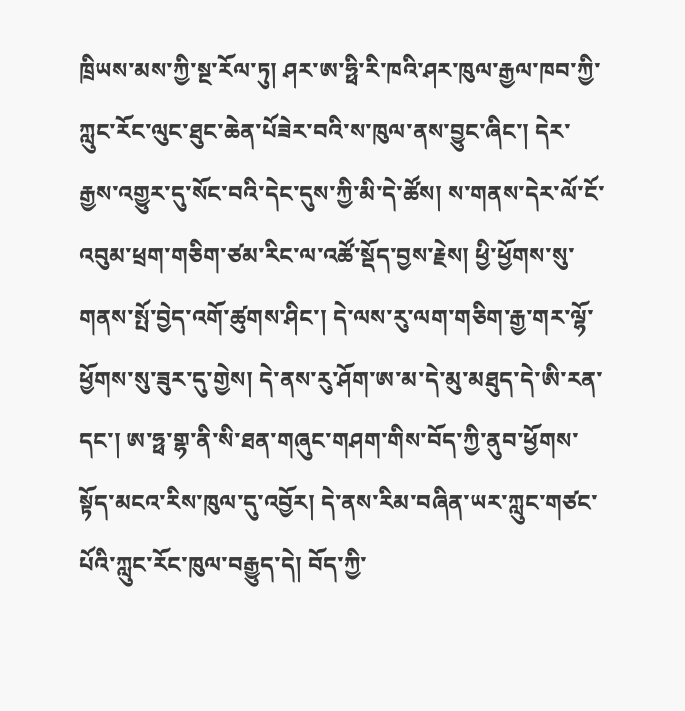ཁྲིཡས་མས་ཀྱི་སྔ་རོལ་ཏུ། ཤར་ཨ་ཧྥི་རི་ཁའི་ཤར་ཁུལ་རྒྱལ་ཁབ་ཀྱི་ཀླུང་རོང་ལུང་ཐུང་ཆེན་པོཟེར་བའི་ས་ཁུལ་ནས་བྱུང་ཞིང་། དེར་རྒྱས་འགྱུར་དུ་སོང་བའི་དེང་དུས་ཀྱི་མི་དེ་ཚོས། ས་གནས་དེར་ལོ་ངོ་འབུམ་ཕྲག་གཅིག་ཙམ་རིང་ལ་འཚོ་སྡོད་བྱས་རྗེས། ཕྱི་ཕྱོགས་སུ་གནས་སྤོ་བྱེད་འགོ་ཚུགས་ཤིང་། དེ་ལས་རུ་ལག་གཅིག་རྒྱ་གར་ལྷོ་ཕྱོགས་སུ་ཟུར་དུ་གྱེས། དེ་ནས་རུ་ཤོག་ཨ་མ་དེ་མུ་མཐུད་དེ་ཨི་རན་དང་། ཨ་ཧྥ་གྷ་ནི་སི་ཐན་གཞུང་གཤག་གིས་བོད་ཀྱི་ནུབ་ཕྱོགས་སྟོད་མངའ་རིས་ཁུལ་དུ་འབྱོར། དེ་ནས་རིམ་བཞིན་ཡར་ཀླུང་གཙང་པོའི་ཀླུང་རོང་ཁུལ་བརྒྱུད་དེ། བོད་ཀྱི་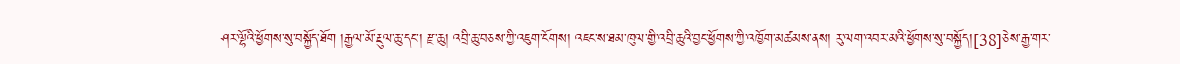ཤར་ལྷོའི་ཕྱོགས་སུ་བསྐྱོད་ཐོག །རྒྱལ་མོ་རྔུལ་ཆུ་དང་། རྫ་ཆུ། འབྲི་ཆུ་བཅས་ཀྱི་འཇུག་ངོགས། འཇང་ས་ཐམ་ཁུལ་གྱི་འབྲི་ཆུའི་བྱང་ཕྱོགས་ཀྱི་འཁྱོག་མཚམས་ནས། རུ་ལག་འབར་མའི་ཕྱོགས་སུ་བསྐྱོད།[38]ཅེས་རྒྱ་གར་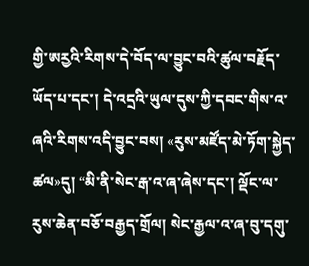གྱི་ཨརྱའི་རིགས་དེ་བོད་ལ་བྱུང་བའི་ཚུལ་བརྗོད་ཡོད་པ་དང་། དེ་འདྲའི་ཡུལ་དུས་ཀྱི་དབང་གིས་འ་ཞའི་རིགས་འདི་བྱུང་བས། «རུས་མཛོད་མེ་ཏོག་སྐྱེད་ཚལ»དུ། “མི་ནི་སེང་རྒ་འ་ཞ་ཞེས་དང་། ལྡོང་ལ་རུས་ཆེན་བཅོ་བརྒྱད་གྲོལ། སེང་རྒྱལ་འ་ཞ་བུ་དགུ་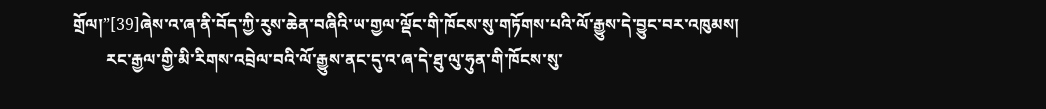གྲོལ།”[39]ཞེས་འ་ཞ་ནི་བོད་ཀྱི་རུས་ཆེན་བཞིའི་ཡ་གྱལ་ལྡོང་གི་ཁོངས་སུ་གཏོགས་པའི་ལོ་རྒྱུས་དེ་བྱུང་བར་འཁུམས།
        རང་རྒྱལ་གྱི་མི་རིགས་འབྲེལ་བའི་ལོ་རྒྱུས་ནང་དུ་འ་ཞ་དེ་ཐུ་ལུ་ཧུན་གི་ཁོངས་སུ་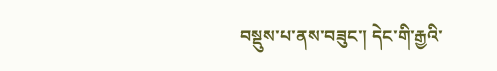བསྡུས་པ་ནས་བཟུང་། དེང་གི་རྒྱའི་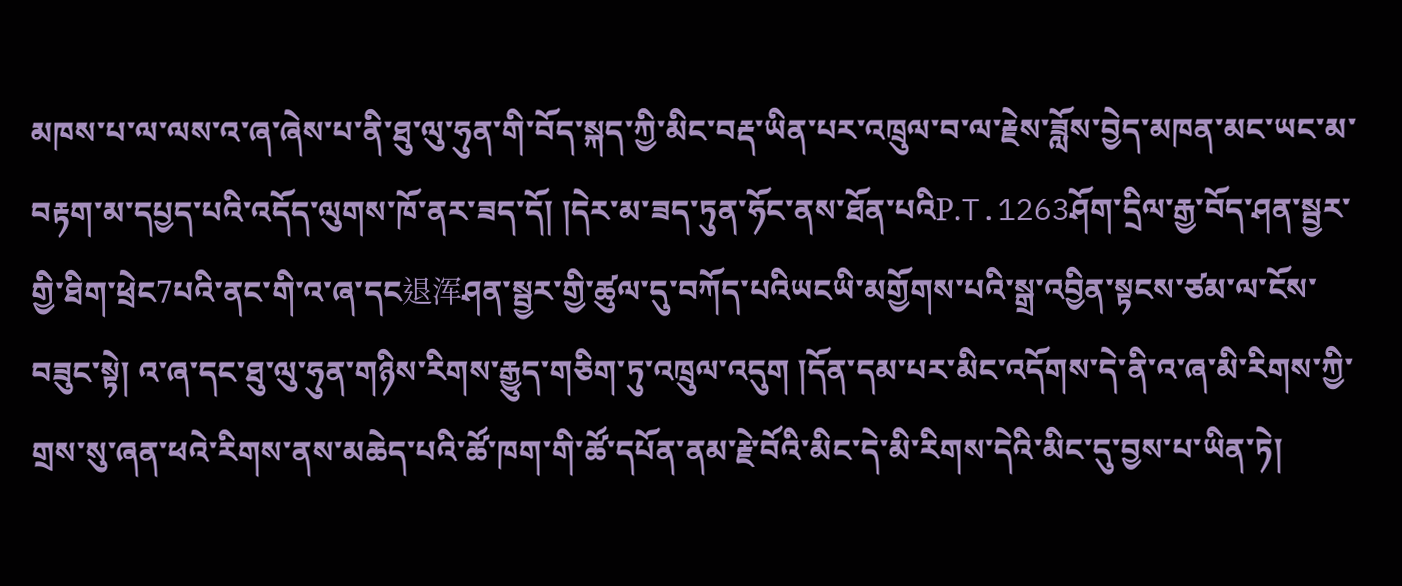མཁས་པ་ལ་ལས་འ་ཞ་ཞེས་པ་ནི་ཐུ་ལུ་ཧུན་གི་བོད་སྐད་ཀྱི་མིང་བརྡ་ཡིན་པར་འཁྲུལ་བ་ལ་རྗེས་ཟློས་བྱེད་མཁན་མང་ཡང་མ་བརྟག་མ་དཔྱད་པའི་འདོད་ལུགས་ཁོ་ནར་ཟད་དོ། །དེར་མ་ཟད་ཏུན་ཧོང་ནས་ཐོན་པའིP.T.1263ཤོག་དྲིལ་རྒྱ་བོད་ཤན་སྦྱར་གྱི་ཐིག་ཕྲེང7པའི་ནང་གི་འ་ཞ་དང退浑ཤན་སྦྱར་གྱི་ཚུལ་དུ་བཀོད་པའིཡངཡི་མགྱོགས་པའི་སྒྲ་འབྱིན་སྟངས་ཙམ་ལ་ངོས་བཟུང་སྟེ། འ་ཞ་དང་ཐུ་ལུ་ཧུན་གཉིས་རིགས་རྒྱུད་གཅིག་ཏུ་འཁྲུལ་འདུག །དོན་དམ་པར་མིང་འདོགས་དེ་ནི་འ་ཞ་མི་རིགས་ཀྱི་གྲས་སུ་ཞན་ཕའེ་རིགས་ནས་མཆེད་པའི་ཚོ་ཁག་གི་ཚོ་དཔོན་ནམ་རྗེ་བོའི་མིང་དེ་མི་རིགས་དེའི་མིང་དུ་བྱས་པ་ཡིན་ཏེ།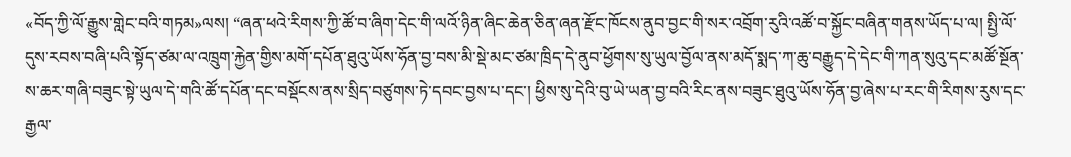«བོད་ཀྱི་ལོ་རྒྱུས་གླེང་བའི་གཏམ»ལས། “ཞན་ཕའེ་རིགས་ཀྱི་ཚོ་བ་ཞིག་དེང་གི་ལའོ་ཉིན་ཞིང་ཆེན་ཅིན་ཞན་རྫོང་ཁོངས་ནུབ་བྱང་གི་སར་འབྲོག་རུའི་འཚོ་བ་སྐྱོང་བཞིན་གནས་ཡོད་པ་ལ། སྤྱི་ལོ་དུས་རབས་བཞི་པའི་སྟོད་ཙམ་ལ་འཁྲུག་རྐྱེན་གྱིས་མགོ་དཔོན་ཐུའུ་ཡོས་ཧོན་བྱ་བས་མི་སྡེ་མང་ཙམ་ཁྲིད་དེ་ནུབ་ཕྱོགས་སུ་ཡུལ་བྱོལ་ནས་མདོ་སྨད་ཀ་ཆུ་བརྒྱུད་དེ་དེང་གི་ཀན་སུའུ་དང་མཚོ་སྔོན་ས་ཆར་གཞི་བཟུང་སྟེ་ཡུལ་དེ་གའི་ཚོ་དཔོན་དང་བསྡོངས་ནས་སྲིད་བཙུགས་ཏེ་དབང་བྱས་པ་དང་། ཕྱིས་སུ་དེའི་བུ་ཡེ་ཡན་བྱ་བའི་རིང་ནས་བཟུང་ཐུའུ་ཡོས་ཧོན་བྱ་ཞེས་པ་རང་གི་རིགས་རུས་དང་རྒྱལ་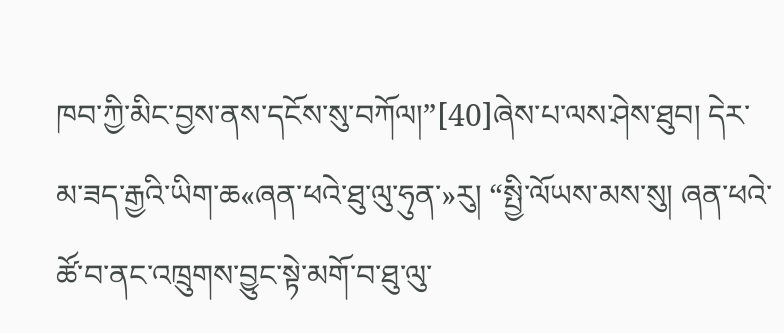ཁབ་ཀྱི་མིང་བྱས་ནས་དངོས་སུ་བཀོལ།”[40]ཞེས་པ་ལས་ཤེས་ཐུབ། དེར་མ་ཟད་རྒྱའི་ཡིག་ཆ«ཞན་ཕའེ་ཐུ་ལུ་ཧུན་»རུ། “སྤྱི་ལོཡས་མས་སུ། ཞན་ཕའེ་ཚོ་བ་ནང་འཁྲུགས་བྱུང་སྟེ་མགོ་བ་ཐུ་ལུ་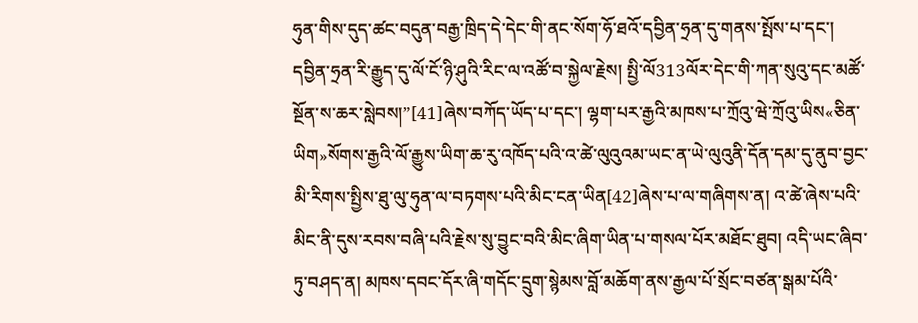ཧུན་གིས་དུད་ཚང་བདུན་བརྒྱ་ཁྲིད་དེ་དེང་གི་ནང་སོག་ཧོ་ཐའོ་དབྱིན་ཧྲན་དུ་གནས་སྤོས་པ་དང་། དབྱིན་ཧྲན་རི་རྒྱུད་དུ་ལོ་ངོ་ཉི་ཤུའི་རིང་ལ་འཚོ་བ་སྐྱེལ་རྗེས། སྤྱི་ལོ313ལོར་དེང་གི་ཀན་སུའུ་དང་མཚོ་སྔོན་ས་ཆར་སླེབས།”[41]ཞེས་བཀོད་ཡོད་པ་དང་། ལྷག་པར་རྒྱའི་མཁས་པ་ཀྲོའུ་ཝེ་ཀྲོའུ་ཡིས«ཅིན་ཡིག»སོགས་རྒྱའི་ལོ་རྒྱུས་ཡིག་ཆ་རུ་འཁོད་པའི་འ་ཚེ་ལུའུའམ་ཡང་ན་ཡེ་ལུའུནི་དོན་དམ་དུ་ནུབ་བྱང་མི་རིགས་སྤྱིས་ཐུ་ལུ་ཧུན་ལ་བཏགས་པའི་མིང་ངན་ཡིན[42]ཞེས་པ་ལ་གཞིགས་ན། འ་ཚེ་ཞེས་པའི་མིང་ནི་དུས་རབས་བཞི་པའི་རྗེས་སུ་བྱུང་བའི་མིང་ཞིག་ཡིན་པ་གསལ་པོར་མཐོང་ཐུབ། འདི་ཡང་ཞིབ་ཏུ་བཤད་ན། མཁས་དབང་དོར་ཞི་གདོང་དྲུག་སྙེམས་བློ་མཆོག་ནས་རྒྱལ་པོ་སྲོང་བཙན་སྒམ་པོའི་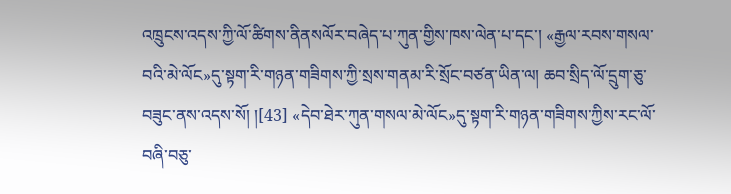འཁྲུངས་འདས་ཀྱི་ལོ་ཚིགས་ནིནསལོར་བཞེད་པ་ཀུན་གྱིས་ཁས་ལེན་པ་དང་། «རྒྱལ་རབས་གསལ་བའི་མེ་ལོང»དུ་སྟག་རི་གཉན་གཟིགས་ཀྱི་སྲས་གནམ་རི་སྲོང་བཙན་ཡིན་ལ། ཆབ་སྲིད་ལོ་དྲུག་ཅུ་བཟུང་ནས་འདས་སོ། །[43] «དེབ་ཐེར་ཀུན་གསལ་མེ་ལོང»དུ་སྟག་རི་གཉན་གཟིགས་ཀྱིས་རང་ལོ་བཞི་བཅུ་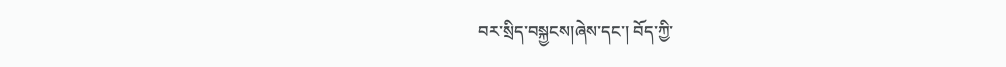བར་སྲིད་བསྐྱངས།ཞེས་དང་། བོད་ཀྱི་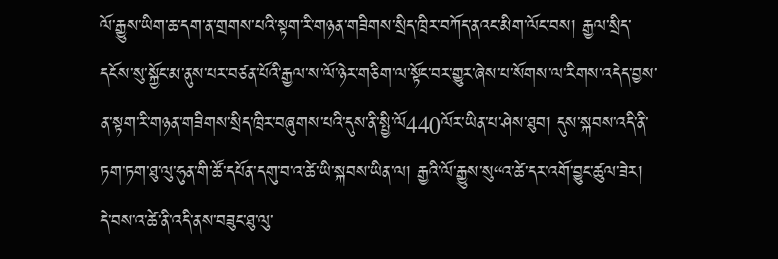ལོ་རྒྱུས་ཡིག་ཆ་དག་ན་གྲགས་པའི་སྟག་རི་གཉན་གཟིགས་སྲིད་ཁྲིར་བཀོད་ནའང་མིག་ལོང་བས། རྒྱལ་སྲིད་དངོས་སུ་སྐྱོང་མ་ནུས་པར་བཙན་པོའི་རྒྱལ་ས་ལོ་ཉེར་གཅིག་ལ་སྟོང་བར་གྱུར་ཞེས་པ་སོགས་ལ་རིགས་འདེད་བྱས་ན་སྟག་རི་གཉན་གཟིགས་སྲིད་ཁྲིར་བཞུགས་པའི་དུས་ནི་སྤྱི་ལོ440ལོར་ཡིན་པ་ཤེས་ཐུབ། དུས་སྐབས་འདི་ནི་ཏག་ཏག་ཐུ་ལུ་ཧུན་གི་ཚོ་དཔོན་དགུ་བ་འ་ཚེ་ཡི་སྐབས་ཡིན་ལ། རྒྱའི་ལོ་རྒྱུས་སུ“འ་ཚེ་དར་འགོ་བྱུང་ཚུལ་ཟེར། དེ་བས་འ་ཚེ་ནི་འདི་ནས་བཟུང་ཐུ་ལུ་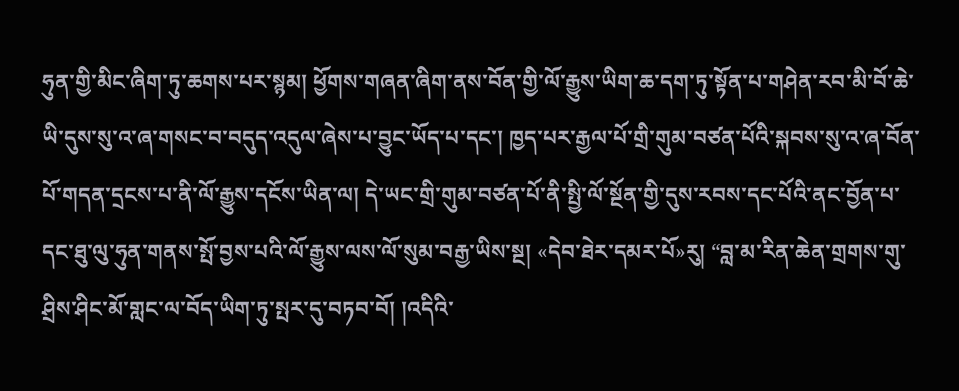ཧུན་གྱི་མིང་ཞིག་ཏུ་ཆགས་པར་སྙམ། ཕྱོགས་གཞན་ཞིག་ནས་བོན་གྱི་ལོ་རྒྱུས་ཡིག་ཆ་དག་ཏུ་སྟོན་པ་གཤེན་རབ་མི་བོ་ཆེ་ཡི་དུས་སུ་འ་ཞ་གསང་བ་བདུད་འདུལ་ཞེས་པ་བྱུང་ཡོད་པ་དང་། ཁྱད་པར་རྒྱལ་པོ་གྲི་གུམ་བཙན་པོའི་སྐབས་སུ་འ་ཞ་བོན་པོ་གདན་དྲངས་པ་ནི་ལོ་རྒྱུས་དངོས་ཡིན་ལ། དེ་ཡང་གྲི་གུམ་བཙན་པོ་ནི་སྤྱི་ལོ་སྔོན་གྱི་དུས་རབས་དང་པོའི་ནང་བྱོན་པ་དང་ཐུ་ལུ་ཧུན་གནས་སྤོ་བྱས་པའི་ལོ་རྒྱུས་ལས་ལོ་སུམ་བརྒྱ་ཡིས་སྔ། «དེབ་ཐེར་དམར་པོ»རུ། “བླ་མ་རིན་ཆེན་གྲགས་གུ་ཤྲིས་ཤིང་མོ་གླང་ལ་བོད་ཡིག་ཏུ་སྤར་དུ་བཏབ་བོ། །འདིའི་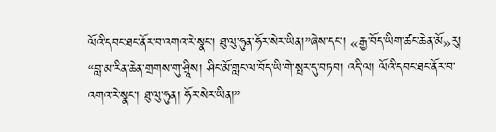ལོའི་དབང་ཐང་ནོར་བ་འགའ་རེ་སྣང་། ཐུ་ལུ་ཧུན་ཧོར་སེར་ཡིན།”ཞེས་དང་། «རྒྱ་བོད་ཡིག་ཚང་ཆེན་མོ»རུ། “བླ་མ་རིན་ཆེན་གྲགས་གུ་ཤྲཱིས། ཤིང་མོ་གླང་ལ་བོད་ཡི་གེ་སྤར་དུ་བཏབ། འདི་ལ། ལོའི་དབང་ཐང་ནོར་བ་འགའ་རེ་སྣང་། ཐུ་ལུ་ཧུན། ཧོར་སེར་ཡིན།”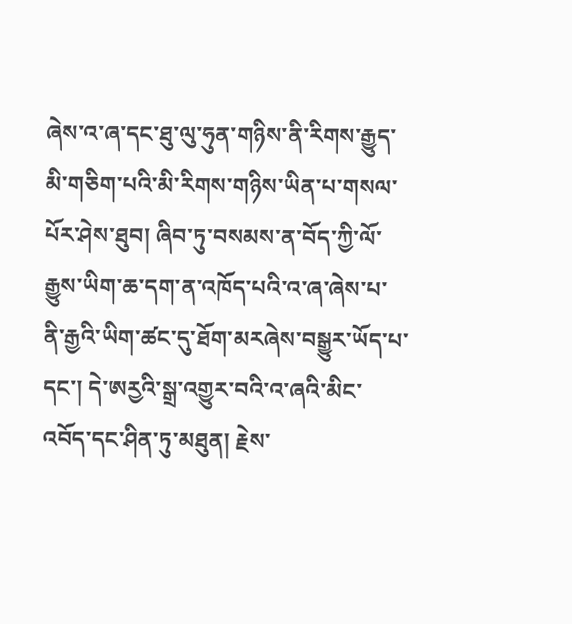ཞེས་འ་ཞ་དང་ཐུ་ལུ་ཧུན་གཉིས་ནི་རིགས་རྒྱུད་མི་གཅིག་པའི་མི་རིགས་གཉིས་ཡིན་པ་གསལ་པོར་ཤེས་ཐུབ། ཞིབ་ཏུ་བསམས་ན་བོད་ཀྱི་ལོ་རྒྱུས་ཡིག་ཆ་དག་ན་འཁོད་པའི་འ་ཞ་ཞེས་པ་ནི་རྒྱའི་ཡིག་ཚང་དུ་ཐོག་མརཞེས་བསྒྱུར་ཡོད་པ་དང་། དེ་ཨརྱའི་སྒྲ་འགྱུར་བའི་འ་ཞའི་མིང་འབོད་དང་ཤིན་ཏུ་མཐུན། རྗེས་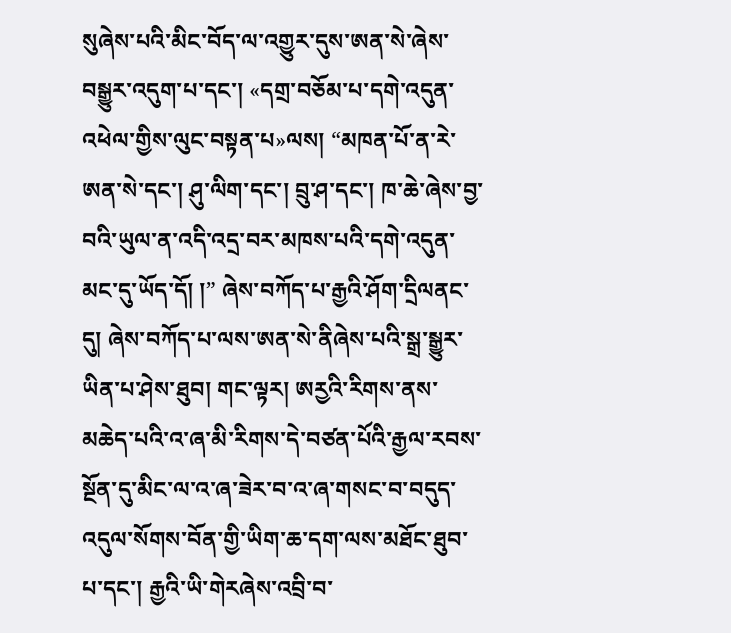སུཞེས་པའི་མིང་བོད་ལ་འགྱུར་དུས་ཨན་སེ་ཞེས་བསྒྱུར་འདུག་པ་དང་། «དགྲ་བཅོམ་པ་དགེ་འདུན་འཕེལ་གྱིས་ལུང་བསྟན་པ»ལས། “མཁན་པོ་ན་རེ་ཨན་སེ་དང་། ཤུ་ལིག་དང་། བྲུ་ཤ་དང་། ཁ་ཆེ་ཞེས་བྱ་བའི་ཡུལ་ན་འདི་འདྲ་བར་མཁས་པའི་དགེ་འདུན་མང་དུ་ཡོད་དོ། །” ཞེས་བཀོད་པ་རྒྱའི་ཤོག་དྲིལནང་དུ། ཞེས་བཀོད་པ་ལས་ཨན་སེ་ནིཞེས་པའི་སྒྲ་སྒྱུར་ཡིན་པ་ཤེས་ཐུབ། གང་ལྟར། ཨརྱའི་རིགས་ནས་མཆེད་པའི་འ་ཞ་མི་རིགས་དེ་བཙན་པོའི་རྒྱལ་རབས་སྔོན་དུ་མིང་ལ་འ་ཞ་ཟེར་བ་འ་ཞ་གསང་བ་བདུད་འདུལ་སོགས་བོན་གྱི་ཡིག་ཆ་དག་ལས་མཐོང་ཐུབ་པ་དང་། རྒྱའི་ཡི་གེརཞེས་འབྲི་བ་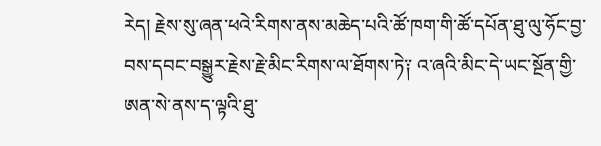རེད། རྗེས་སུ་ཞན་ཕའེ་རིགས་ནས་མཆེད་པའི་ཚོ་ཁག་གི་ཚོ་དཔོན་ཐུ་ལུ་ཧོང་བྱ་བས་དབང་བསྒྱུར་རྗེས་རྗེ་མིང་རིགས་ལ་ཐོགས་ཏེ༑ འ་ཞའི་མིང་དེ་ཡང་སྔོན་གྱི་ཨན་སེ་ནས་ད་ལྟའི་ཐུ་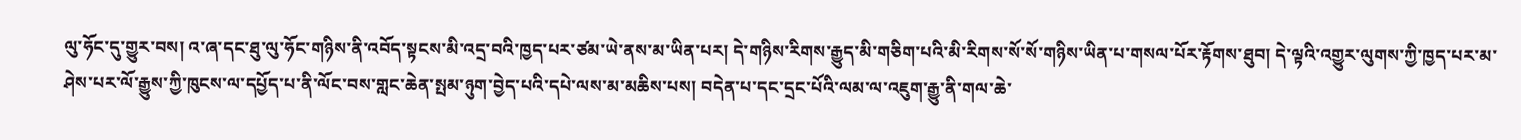ལུ་ཧོང་དུ་གྱུར་བས། འ་ཞ་དང་ཐུ་ལུ་ཧོང་གཉིས་ནི་འབོད་སྟངས་མི་འདྲ་བའི་ཁྱད་པར་ཙམ་ཡེ་ནས་མ་ཡིན་པར། དེ་གཉིས་རིགས་རྒྱུད་མི་གཅིག་པའི་མི་རིགས་སོ་སོ་གཉིས་ཡིན་པ་གསལ་པོར་རྟོགས་ཐུབ། དེ་ལྟའི་འགྱུར་ལུགས་ཀྱི་ཁྱད་པར་མ་ཤེས་པར་ལོ་རྒྱུས་ཀྱི་ཁུངས་ལ་དཔྱོད་པ་ནི་ལོང་བས་གླང་ཆེན་སྤམ་ཉུག་བྱེད་པའི་དཔེ་ལས་མ་མཆིས་པས། བདེན་པ་དང་དྲང་པོའི་ལམ་ལ་འཇུག་རྒྱུ་ནི་གལ་ཆེ་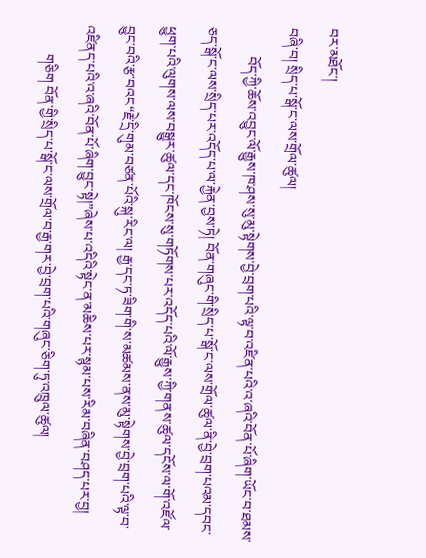བར་མཐོང་།
བཞི་བ། སྲིད་པ་སྒོ་ང་ལས་གྲོལ་ཚུལ།
        བོད་ཀྱི་ཆོས་འབྱུང་ལོ་རྒྱུས་ཁ་ཤས་སུ་མུ་སྟེགས་བྱེ་བྲག་པའི་ལྟ་བ་འཛིན་པའི་འ་ཞའི་བོན་པོ་ཞིག་ཡོང་བ་ཐམས་ཅད་སྒོ་ང་ལས་སྲིད་པར་འདོད་པ་ལ་རྐྱེན་བྱས་ཏེ། བོན་གཞུང་གི་སྲིད་པ་སྒོ་ང་ལས་གྲོལ་ཚུལ་ནི་བྱེ་བྲག་པའམ་དབང་ཕྱུག་པའི་ལུགས་ལས་བསྒྱུར་ཚུལ་དང་ཁོངས་སུ་གཏོགས་པར་འདོད་པའི་ལོ་རྒྱུས་ཀྱི་གནས་ཚུལ་དངོས་ལ་གོ་འཛོལ་བྱུང་བའི་རྩ་བའང“རྗེ་དྲི་གུམ་བཙན་པོའི་སྐུ་རིང་ལ། རྒྱ་དང་ཏ་ཟིག་གི་ས་མཚམས་ནས་མུ་སྟེགས་བྱེ་བྲག་པའི་ལྟ་བ་འཛིནད་པའི་འ་ཞའི་བོན་པོ་ཞིག་བྱུང་སྟེ།”ཞེས་པ་འདིའི་སྟེང་ན་མཆིས་པར་སྙམ་པས་རིམ་བཞིན་བཤད་པར་བྱ།
        གཅིག བོན་གྱི་སྲིད་པ་སྒོ་ང་ལས་གྲོལ་བ་རྒྱ་གར་བྱེ་བྲག་པའི་གཞུང་ཅིག་ཏུ་འཁྲུལ་ཚུལ།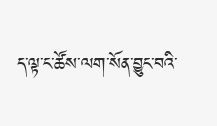ད་ལྟ་ང་ཚོས་ལག་སོན་བྱུང་བའི་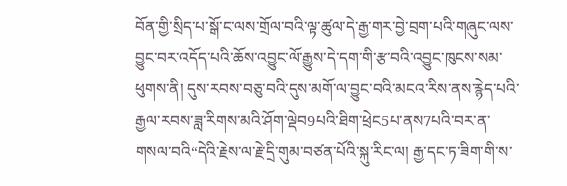བོན་གྱི་སྲིད་པ་སྒོ་ང་ལས་གྲོལ་བའི་ལྟ་ཚུལ་དེ་རྒྱ་གར་བྱེ་བྲག་པའི་གཞུང་ལས་བྱུང་བར་འདོད་པའི་ཆོས་འབྱུང་ལོ་རྒྱུས་དེ་དག་གི་རྩ་བའི་འབྱུང་ཁུངས་སམ་ཕུགས་ནི། དུས་རབས་བཅུ་བའི་དུས་མགོ་ལ་བྱུང་བའི་མངའ་རིས་ནས་རྙེད་པའི་རྒྱལ་རབས་ཟླ་རིགས་མའི་ཤོག་ལྡེབ9པའི་ཐིག་ཕྲེང5པ་ནས7པའི་བར་ན་གསལ་བའི“དེའི་རྗེས་ལ་རྗེ་དྲི་གུམ་བཙན་པོའི་སྐུ་རིང་ལ། རྒྱ་དང་ཏ་ཟིག་གི་ས་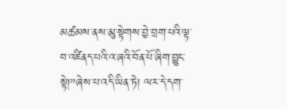མཚམས་ནས་མུ་སྟེགས་བྱེ་བྲག་པའི་ལྟ་བ་འཛིནད་པའི་འ་ཞའི་བོན་པོ་ཞིག་བྱུང་སྟེ།”ཞེས་པ་འདི་ཡིན་ཏེ། ལར་དེ་དག་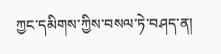ཀྱང་དམིགས་ཀྱིས་བསལ་ཏེ་བཤད་ན།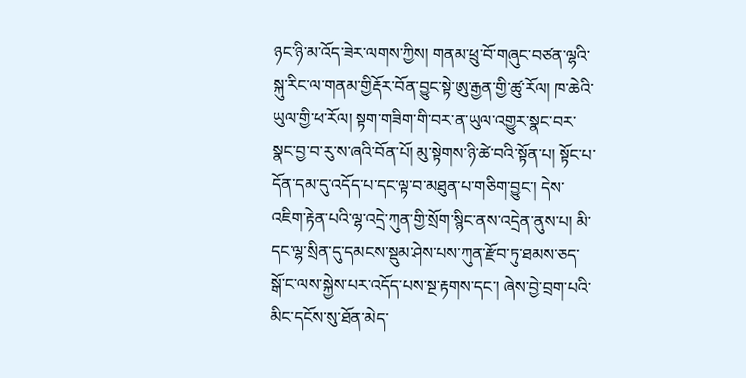ཉང་ཉི་མ་འོད་ཟེར་ལགས་ཀྱིས། གནམ་ཕྲུ་བོ་གཞུང་བཙན་ལྷའི་སྐུ་རིང་ལ་གནམ་གྱིརྡོར་བོན་བྱུང་སྟེ་ཨུ་རྒྱན་གྱི་ཚུ་རོལ། ཁ་ཆེའི་ཡུལ་གྱི་ཕ་རོལ། སྟག་གཟིག་གི་བར་ན་ཡུལ་འགྱུར་སྣང་བར་སྣང་བྱ་བ་རུ་ས་ཞའི་བོན་པོ། མུ་སྟེགས་ཉི་ཚེ་བའི་སྟོན་པ། སྟོང་པ་དོན་དམ་དུ་འདོད་པ་དང་ལྟ་བ་མཐུན་པ་གཅིག་བྱུང་། དེས་འཇིག་རྟེན་པའི་ལྷ་འདྲེ་ཀུན་གྱི་སྲོག་སྙིང་ནས་འདྲེན་ནུས་པ། མི་དང་ལྷ་སྲིན་དུ་དམངས་སྡུམ་ཤེས་པས་ཀུན་རྫོབ་ཏུ་ཐམས་ཅད་སྒོ་ང་ལས་སྐྱེས་པར་འདོད་པས་སྔ་རྟགས་དང་། ཞེས་བྱེ་བྲག་པའི་མིང་དངོས་སུ་ཐོན་མེད་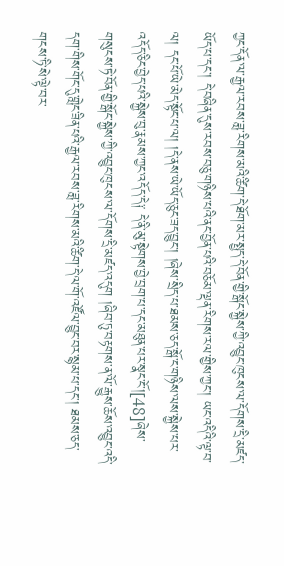ཀྱང་དོན་ལ་རྒྱལ་རབས་ཟླ་རིགས་མའི་ཚིག་དེ་ཐོག་མར་སྤྱད་དེ་བོན་གྱི་སྒོང་སྐྱེས་ཀྱི་འབྱུང་ཁུངས་ལ་དོགས་དྲི་མཛད་ཡོད་པ་དང་། དེ་བཞིན་དུས་རབས་བཅུ་གཉིས་པའི་ནང་བྱོན་པའི་བཅོམ་ལྡན་རིགས་རལ་གྱིས་ཀྱང་། ཡང་འདིའི་ལྟ་བ་ལ། དང་པོ་ཡེ་མེད་སྟོང་པ་ལ། །དེ་ནས་ཡེ་ཡོད་ཅུང་ཟད་བྱུང་། །ཞེས་སྲིད་པ་ཐམས་ཅད་སྒོ་ང་གཉིས་ལས་སྐྱེས་པར་འདོད་ཅིང་བྱེད་པའི་སྐྱེས་བུ་རྣམས་ཀྱང་འདོད་དེ༑ དེ་ནི་མུ་སྟེགས་བྱེ་བྲག་པ་དང་མཐུན་པར་སྣང་ངོ་།[48]ཞེས་གསུངས་ཏེ་བོན་གྱི་སྒོང་སྐྱེས་ཀྱི་འབྱུང་ཁུངས་ལ་དོགས་དྲི་མཛད་འདུག །ཞིབ་ཏུ་བརྟགས་ན་ལོ་རྒྱུས་ཆོས་འབྱུང་འདི་དག་གིས་གོང་དུ་གླེང་ཟིན་པའི་རྒྱལ་རབས་ཟླ་རིགས་མའི་ཚིག་དེ་ལ་གོ་འཛོལ་བྱུང་བར་སྙམ་པ་དང་། ཐམས་ཅད་གངས་ཏི་སེ་ལྟེ་བར་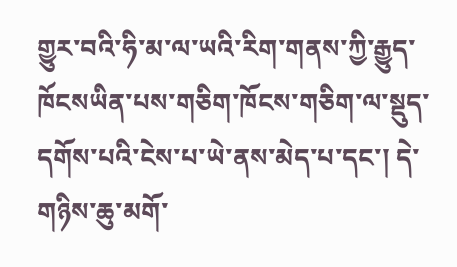གྱུར་བའི་ཧི་མ་ལ་ཡའི་རིག་གནས་ཀྱི་རྒྱུད་ཁོངསཡིན་པས་གཅིག་ཁོངས་གཅིག་ལ་སྡུད་དགོས་པའི་ངེས་པ་ཡེ་ནས་མེད་པ་དང་། དེ་གཉིས་ཆུ་མགོ་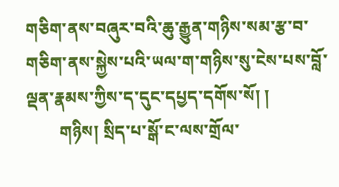གཅིག་ནས་བཞུར་བའི་ཆུ་རྒྱུན་གཉིས་སམ་རྩ་བ་གཅིག་ནས་སྐྱེས་པའི་ཡལ་ག་གཉིས་སུ་ངེས་པས་བློ་ལྡན་རྣམས་ཀྱིས་ད་དུང་དཔྱད་དགོས་སོ། །
        གཉིས། སྲིད་པ་སྒོ་ང་ལས་གྲོལ་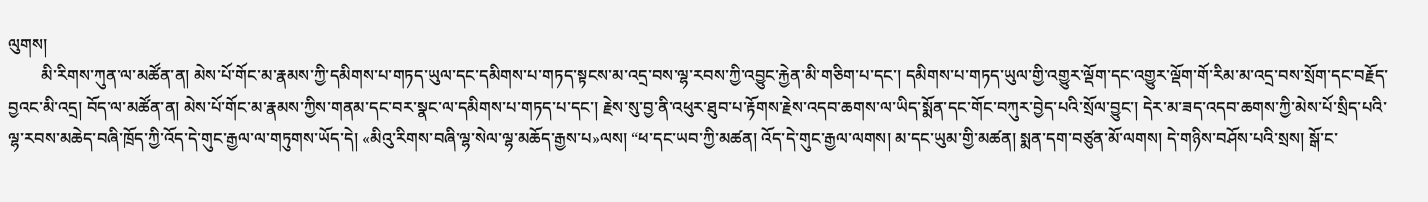ལུགས།
        མི་རིགས་ཀུན་ལ་མཚོན་ན། མེས་པོ་གོང་མ་རྣམས་ཀྱི་དམིགས་པ་གཏད་ཡུལ་དང་དམིགས་པ་གཏད་སྟངས་མ་འདྲ་བས་ལྷ་རབས་ཀྱི་འབྱུང་རྐྱེན་མི་གཅིག་པ་དང་། དམིགས་པ་གཏད་ཡུལ་གྱི་འགྱུར་ལྡོག་དང་འགྱུར་ལྡོག་གོ་རིམ་མ་འདྲ་བས་སྲོག་དང་བརྗོད་བྱའང་མི་འདྲ། བོད་ལ་མཚོན་ན། མེས་པོ་གོང་མ་རྣམས་ཀྱིས་གནམ་དང་བར་སྣང་ལ་དམིགས་པ་གཏད་པ་དང་། རྗེས་སུ་བྱ་ནི་འཕུར་ཐུབ་པ་རྟོགས་རྗེས་འདབ་ཆགས་ལ་ཡིད་སྨོན་དང་གོང་བཀུར་བྱེད་པའི་སྲོལ་བྱུང་། དེར་མ་ཟད་འདབ་ཆགས་ཀྱི་མེས་པོ་སྲིད་པའི་ལྷ་རབས་མཆེད་བཞི་ཁྲོད་ཀྱི་འོད་དེ་གུང་རྒྱལ་ལ་གཏུགས་ཡོད་དེ། «མིའུ་རིགས་བཞི་ལྷ་སེལ་ལྷ་མཆོད་རྒྱས་པ»ལས། “ཕ་དང་ཡབ་ཀྱི་མཚན། འོད་དེ་གུང་རྒྱལ་ལགས། མ་དང་ཡུམ་གྱི་མཚན། སྨན་དག་བཙུན་མོ་ལགས། དེ་གཉིས་བཤོས་པའི་སྲས། སྒོ་ང་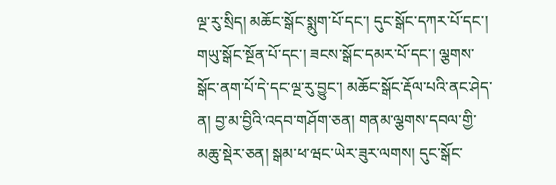ལྔ་རུ་སྲིད། མཆོང་སྒོང་སྨུག་པོ་དང་། དུང་སྒོང་དཀར་པོ་དང་། གཡུ་སྒོང་སྔོན་པོ་དང་། ཟངས་སྒོང་དམར་པོ་དང་། ལྕགས་སྒོང་ནག་པོ་དེ་དང་ལྔ་རུ་བྱུང་། མཆོང་སྒོང་རྡོལ་པའི་ནང་ཤེད་ན། བྱ་མ་བྱིའི་འདབ་གཤོག་ཅན། གནམ་ལྕགས་དབལ་གྱི་མཆུ་སྡེར་ཅན། སྒམ་ཕ་ཝང་ཡེར་ཟུར་ལགས། དུང་སྒོང་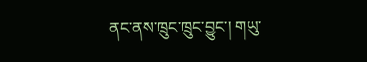ནང་ནས་ཁྲུང་ཁྲུང་བྱུང་། གཡུ་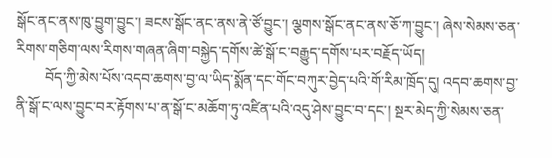སྒོང་ནང་ནས་ཁུ་བྱུག་བྱུང་། ཟངས་སྒོང་ནང་ནས་ནེ་ཙོ་བྱུང་། ལྕགས་སྒོང་ནང་ནས་ཅོ་ཀ་བྱུང་། ཞེས་སེམས་ཅན་རིགས་གཅིག་ལས་རིགས་གཞན་ཞིག་བསྐྱེད་དགོས་ཚེ་སྒོ་ང་བརྒྱུད་དགོས་པར་བརྗོད་ཡོད།
        བོད་ཀྱི་མེས་པོས་འདབ་ཆགས་བྱ་ལ་ཡིད་སྨོན་དང་གོང་བཀུར་བྱེད་པའི་གོ་རིམ་ཁྲོད་དུ། འདབ་ཆགས་བྱ་ནི་སྒོ་ང་ལས་བྱུང་བར་རྟོགས་པ་ན་སྒོ་ང་མཆོག་ཏུ་འཛིན་པའི་འདུ་ཤེས་བྱུང་བ་དང་། སྔར་མེད་ཀྱི་སེམས་ཅན་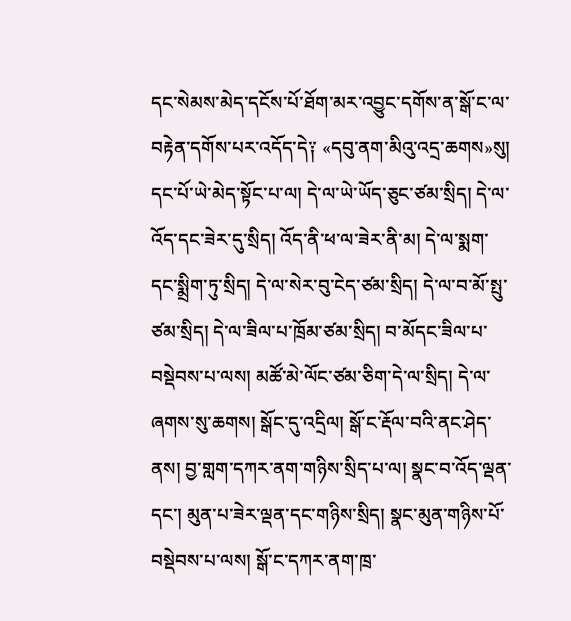དང་སེམས་མེད་དངོས་པོ་ཐོག་མར་འབྱུང་དགོས་ན་སྒོ་ང་ལ་བརྟེན་དགོས་པར་འདོད་དེ༑ «དབུ་ནག་མིའུ་འདྲ་ཆགས»སུ།  དང་པོ་ཡེ་མེད་སྟོང་པ་ལ། དེ་ལ་ཡེ་ཡོད་ཅུང་ཙམ་སྲིད། དེ་ལ་འོད་དང་ཟེར་དུ་སྲིད། འོད་ནི་ཕ་ལ་ཟེར་ནི་མ། དེ་ལ་སྨག་དང་སྨྲིག་ཏུ་སྲིད། དེ་ལ་སེར་བུ་ངེད་ཙམ་སྲིད། དེ་ལ་བ་མོ་སྤུ་ཙམ་སྲིད། དེ་ལ་ཟིལ་པ་ཁྲོམ་ཙམ་སྲིད། བ་མོདང་ཟིལ་པ་བསྡེབས་པ་ལས། མཚོ་མེ་ལོང་ཙམ་ཅིག་དེ་ལ་སྲིད། དེ་ལ་ཞགས་སུ་ཆགས། སྒོང་དུ་འདྲིལ། སྒོ་ང་རྡོལ་བའི་ནང་ཤེད་ནས། བྱ་གླག་དཀར་ནག་གཉིས་སྲིད་པ་ལ། སྣང་བ་འོད་ལྡན་དང་། མུན་པ་ཟེར་ལྡན་དང་གཉིས་སྲིད། སྣང་མུན་གཉིས་པོ་བསྡེབས་པ་ལས། སྒོ་ང་དཀར་ནག་ཁྲ་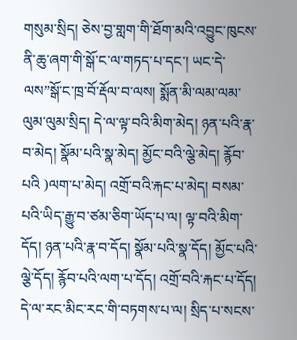གསུམ་སྲིད། ཅེས་བྱ་གླག་གི་ཐོག་མའི་འབྱུང་ཁུངས་ནི་ཆུ་ཞག་གི་སྒོ་ང་ལ་གཏད་པ་དང་། ཡང་དེ་ལས”སྒོ་ང་ཁྲ་བོ་རྡོལ་བ་ལས། སྨོན་མི་ལམ་ལམ་ལུམ་ལུམ་སྲིད། དེ་ལ་ལྟ་བའི་མིག་མེད། ཉན་པའི་རྣ་བ་མེད། སྣོམ་པའི་སྣ་མེད། མྱོང་བའི་ལྕེ་མེད། རྙོབ་པའི )ལག་པ་མེད། འགྲོ་བའི་རྐང་པ་མེད། བསམ་པའི་ཡིད་རྒྱུ་བ་ཙམ་ཅིག་ཡོད་པ་ལ། ལྟ་བའི་མིག་དོད། ཉན་པའི་རྣ་བ་དོད། སྣོམ་པའི་སྣ་དོད། མྱོང་པའི་ལྕེ་དོད། རྙོབ་པའི་ལག་པ་དོད། འགྲོ་བའི་རྐང་པ་དོད། དེ་ལ་རང་མིང་རང་གི་བཏགས་པ་ལ། སྲིད་པ་སངས་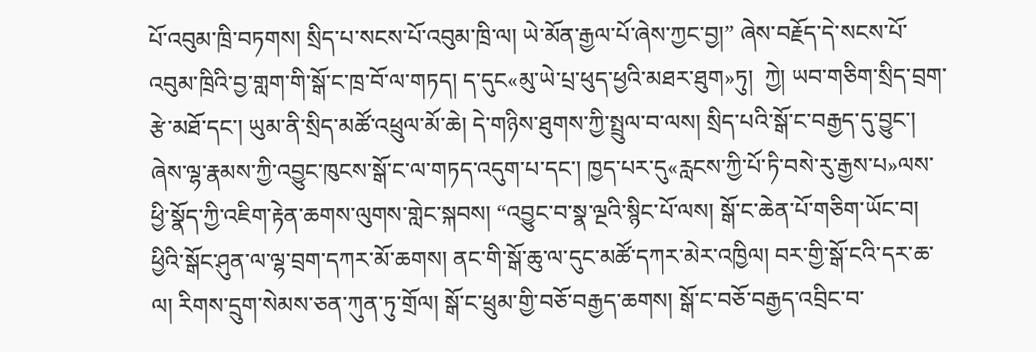པོ་འབུམ་ཁྲི་བཏགས། སྲིད་པ་སངས་པོ་འབུམ་ཁྲི་ལ། ཡེ་མོན་རྒྱལ་པོ་ཞེས་ཀྱང་བྱ།” ཞེས་བརྗོད་དེ་སངས་པོ་འབུམ་ཁྲིའི་བྱ་གླག་གི་སྒོ་ང་ཁྲ་བོ་ལ་གཏད། ད་དུང«མུ་ཡེ་པྲ་ཕུད་ཕྱའི་མཐར་ཐུག»ཏུ།  ཀྱེ། ཡབ་གཅིག་སྲིད་བྲག་རྩེ་མཐོ་དང་། ཡུམ་ནི་སྲིད་མཚོ་འཕྲུལ་མོ་ཆེ། དེ་གཉིས་ཐུགས་ཀྱི་སྤྲུལ་བ་ལས། སྲིད་པའི་སྒོ་ང་བརྒྱད་དུ་བྱུང་། ཞེས་ལྷ་རྣམས་ཀྱི་འབྱུང་ཁུངས་སྒོ་ང་ལ་གཏད་འདུག་པ་དང་། ཁྱད་པར་དུ«རླངས་ཀྱི་པོ་ཏི་བསེ་རུ་རྒྱས་པ»ལས་ཕྱི་སྣོད་ཀྱི་འཇིག་རྟེན་ཆགས་ལུགས་གླེང་སྐབས། “འབྱུང་བ་སྣ་ལྔའི་སྙིང་པོ་ལས། སྒོ་ང་ཆེན་པོ་གཅིག་ཡོང་བ། ཕྱིའི་སྒོང་ཤུན་ལ་ལྷ་བྲག་དཀར་མོ་ཆགས། ནང་གི་སྒོ་ཆུ་ལ་དུང་མཚོ་དཀར་མེར་འཁྱིལ། བར་གྱི་སྒོ་ངའི་དར་ཆ་ལ། རིགས་དྲུག་སེམས་ཅན་ཀུན་ཏུ་གྲོལ། སྒོ་ང་ཕྲུམ་གྱི་བཅོ་བརྒྱད་ཆགས། སྒོ་ང་བཅོ་བརྒྱད་འབྲིང་བ་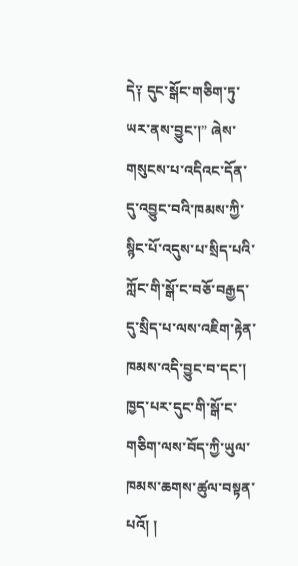དེ༑ དུང་སྒོང་གཅིག་ཏུ་ཡར་ནས་བྱུང་།” ཞེས་གསུངས་པ་འདིའང་དོན་དུ་འབྱུང་བའི་ཁམས་ཀྱི་སྙིང་པོ་འདུས་པ་སྲིད་པའི་ཀློང་གི་སྒོ་ང་བཅོ་བརྒྱད་དུ་སྲིད་པ་ལས་འཇིག་རྟེན་ཁམས་འདི་བྱུང་བ་དང་། ཁྱད་པར་དུང་གི་སྒོ་ང་གཅིག་ལས་བོད་ཀྱི་ཡུལ་ཁམས་ཆགས་ཚུལ་བསྟན་པའོ། །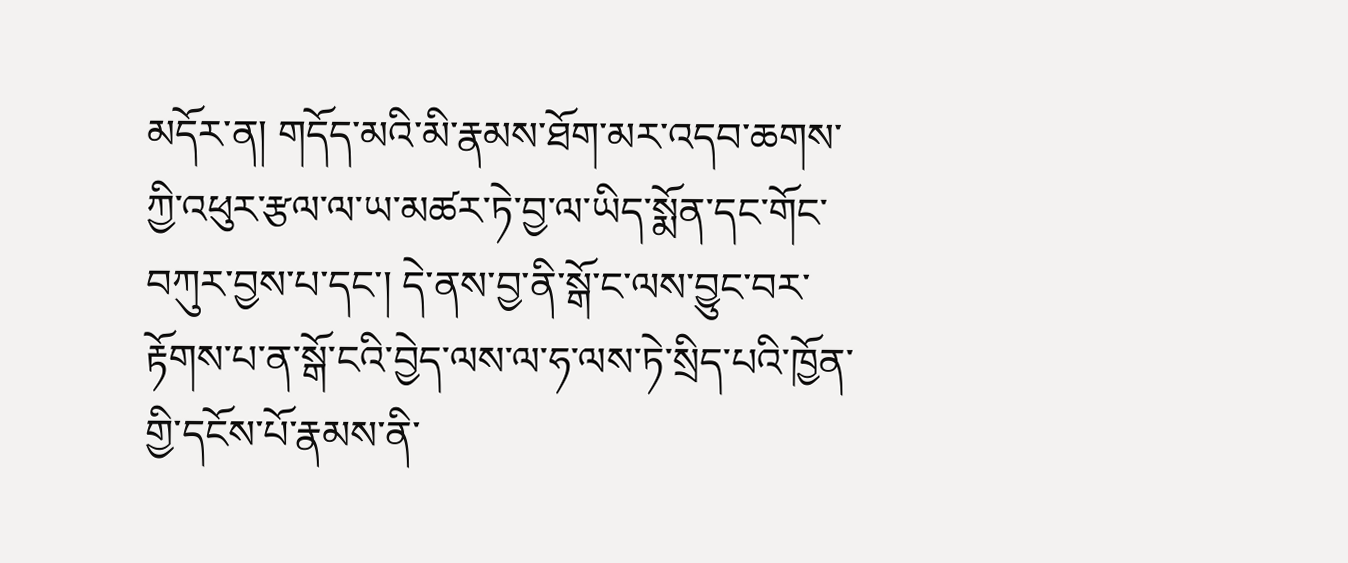མདོར་ན། གདོད་མའི་མི་རྣམས་ཐོག་མར་འདབ་ཆགས་ཀྱི་འཕུར་རྩལ་ལ་ཡ་མཚར་ཏེ་བྱ་ལ་ཡིད་སྨོན་དང་གོང་བཀུར་བྱས་པ་དང་། དེ་ནས་བྱ་ནི་སྒོ་ང་ལས་བྱུང་བར་རྟོགས་པ་ན་སྒོ་ངའི་བྱེད་ལས་ལ་ཧ་ལས་ཏེ་སྲིད་པའི་ཁྱོན་གྱི་དངོས་པོ་རྣམས་ནི་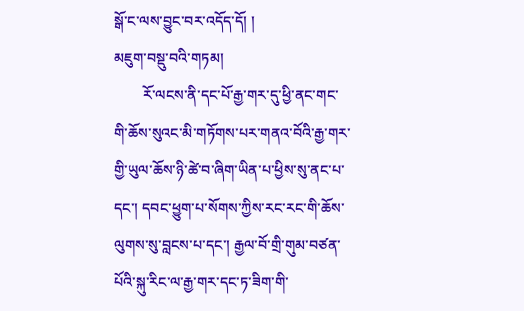སྒོ་ང་ལས་བྱུང་བར་འདོད་དོ། །
མཇུག་བསྡུ་བའི་གཏམ།
        རོ་ལངས་ནི་དང་པོ་རྒྱ་གར་དུ་ཕྱི་ནང་གང་གི་ཆོས་སུའང་མི་གཏོགས་པར་གནའ་བོའི་རྒྱ་གར་གྱི་ཡུལ་ཆོས་ཉི་ཚེ་བ་ཞིག་ཡིན་པ་ཕྱིས་སུ་ནང་པ་དང་། དབང་ཕྱུག་པ་སོགས་ཀྱིས་རང་རང་གི་ཆོས་ལུགས་སུ་བླངས་པ་དང་། རྒྱལ་བོ་གྲི་གུམ་བཙན་པོའི་སྐུ་རིང་ལ་རྒྱ་གར་དང་ཏ་ཟིག་གི་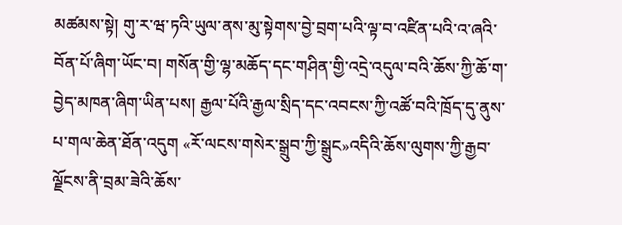མཚམས་སྟེ། གུ་ར་ཝ་ཏའི་ཡུལ་ནས་མུ་སྟེགས་བྱེ་བྲག་པའི་ལྟ་བ་འཛིན་པའི་འ་ཞའི་བོན་པོ་ཞིག་ཡོང་བ། གསོན་གྱི་ལྷ་མཆོད་དང་གཤིན་གྱི་འདྲེ་འདུལ་བའི་ཆོས་ཀྱི་ཆོ་ག་བྱེད་མཁན་ཞིག་ཡིན་པས། རྒྱལ་པོའི་རྒྱལ་སྲིད་དང་འབངས་ཀྱི་འཚོ་བའི་ཁྲོད་དུ་ནུས་པ་གལ་ཆེན་ཐོན་འདུག «རོ་ལངས་གསེར་སྒྲུབ་ཀྱི་སྒྲུང»འདིའི་ཆོས་ལུགས་ཀྱི་རྒྱབ་ལྗོངས་ནི་བྲམ་ཟེའི་ཆོས་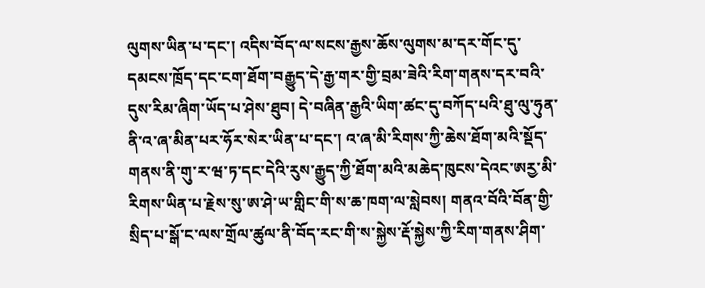ལུགས་ཡིན་པ་དང་། འདིས་བོད་ལ་སངས་རྒྱས་ཆོས་ལུགས་མ་དར་གོང་དུ་དམངས་ཁྲོད་དང་ངག་ཐོག་བརྒྱུད་དེ་རྒྱ་གར་གྱི་བྲམ་ཟེའི་རིག་གནས་དར་བའི་དུས་རིམ་ཞིག་ཡོད་པ་ཤེས་ཐུབ། དེ་བཞིན་རྒྱའི་ཡིག་ཚང་དུ་བཀོད་པའི་ཐུ་ལུ་ཧུན་ནི་འ་ཞ་མིན་པར་ཧོར་སེར་ཡིན་པ་དང་། འ་ཞ་མི་རིགས་ཀྱི་ཆེས་ཐོག་མའི་སྡོད་གནས་ནི་གུ་ར་ཝ་ཏ་དང་དེའི་རུས་རྒྱུད་ཀྱི་ཐོག་མའི་མཆེད་ཁུངས་དེའང་ཨརྱ་མི་རིགས་ཡིན་པ་རྗེས་སུ་ཨ་ཤེ་ཡ་གླིང་གི་ས་ཆ་ཁག་ལ་སླེབས། གནའ་བོའི་བོན་གྱི་སྲིད་པ་སྒོ་ང་ལས་གྲོལ་ཚུལ་ནི་བོད་རང་གི་ས་སྐྱེས་རྡོ་སྐྱེས་ཀྱི་རིག་གནས་ཤིག་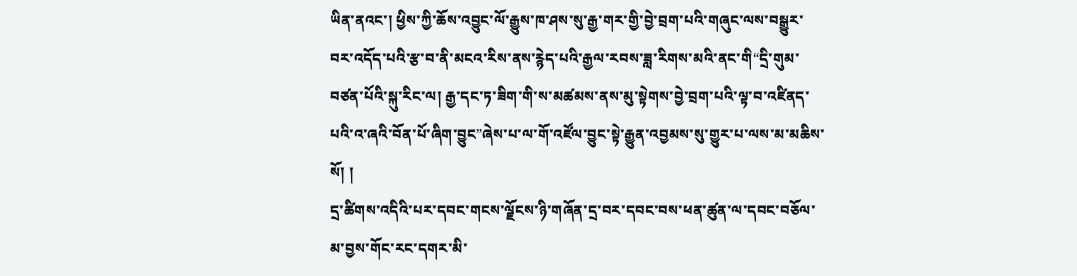ཡིན་ནའང་། ཕྱིས་ཀྱི་ཆོས་འབྱུང་ལོ་རྒྱུས་ཁ་ཤས་སུ་རྒྱ་གར་གྱི་བྱེ་བྲག་པའི་གཞུང་ལས་བསྒྱུར་བར་འདོད་པའི་རྩ་བ་ནི་མངའ་རིས་ནས་རྙེད་པའི་རྒྱལ་རབས་ཟླ་རིགས་མའི་ནང་གི“དྲི་གུམ་བཙན་པོའི་སྐུ་རིང་ལ། རྒྱ་དང་ཏ་ཟིག་གི་ས་མཚམས་ནས་མུ་སྟེགས་བྱེ་བྲག་པའི་ལྟ་བ་འཛིནད་པའི་འ་ཞའི་བོན་པོ་ཞིག་བྱུང”ཞེས་པ་ལ་གོ་འཛོལ་བྱུང་སྟེ་རྒྱུན་འབྱམས་སུ་གྱུར་པ་ལས་མ་མཆིས་སོ། །
དྲ་ཚིགས་འདིའི་པར་དབང་གངས་ལྗོངས་ཉི་གཞོན་དྲ་བར་དབང་བས་ཕན་ཚུན་ལ་དབང་བཅོལ་མ་བྱས་གོང་རང་དགར་མི་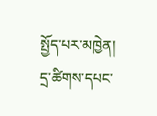སྤྱོད་པར་མཁྱེན།
དྲ་ཚིགས་དཔང་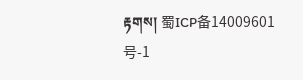རྟགས། 蜀ICP备14009601号-1